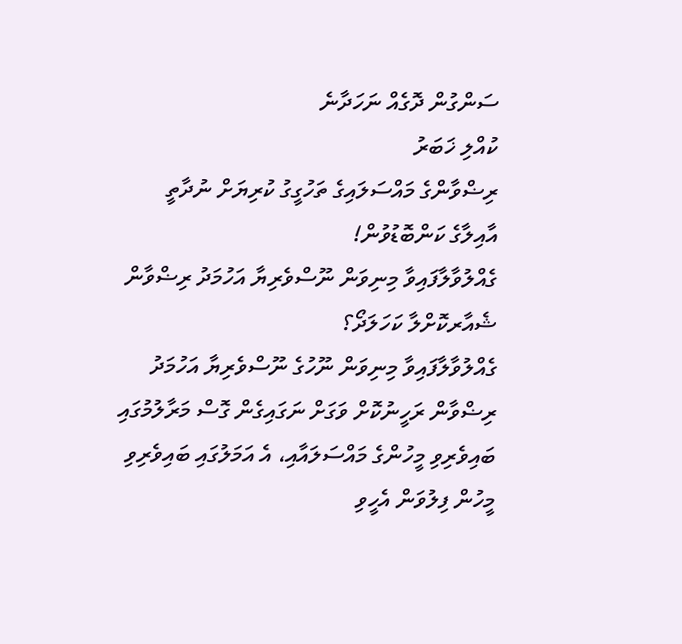ސަންގުން ދޮގެއް ނަހަދާނެ
ކުއްލި ޚަބަރު
ރިޟްވާންގެ މައްސަލައިގެ ތަހުގީގު ކުރިޔަށް ނުދާތީ އާއިލާގެ ކަންބޮޑުވުން!
ގެއްލުވާލާފައިވާ މިނިވަން ނޫސްވެރިޔާ އަހުމަދު ރިޟްވާން
ޝެއާރކޮށްލާ ކަހަލަދޯ؟
ގެއްލުވާލާފައިވާ މިނިވަން ނޫހުގެ ނޫސްވެރިޔާ އަހުމަދު ރިޟްވާން ރަހީނުކޮށް ވަގަށް ނަގައިގެން ގޮސް މަރާލުމުގައި ބައިވެރިވި މީހުންގެ މައްސަލައާއި، އެ އަމަލުގައި ބައިވެރިވި މީހުން ފިލުވަން އެހީވި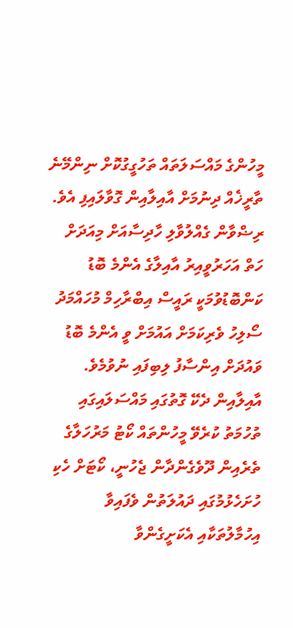މީހުންގެ މައްސަލަތައް ތަހުގީގުކޮށް ނިންމޭނެ ތާރީޚެއް ދިނުމަށް އާއިލާއިން ގޮވާލައިފި އެވެ.
ރިޟްވާން ގެއްލުވާލި ހާދިސާއަށް މިއަދަށް ހަތް އަހަރުވީއިރު އާއިލާގެ އެންމެ ބޮޑު ކަންބޮޑުވުމަކީ ރައީސް އިބްރާހިމް މުހައްމަދު ސޯލިހު ވެރިކަމަށް އައުމަށް ވީ އެންމެ ބޮޑު ވައުދަށް އިންސާފު ލިބިފައި ނުވުމެވެ. އާއިލާއިން ދެކޭ ގޮތުގައި މައްސަލައިގައި ތުހުމަތު ކުރެވޭ މީހުންތައް ކޯޓު މަރުހަލާގެ ތެރެއިން ދޫވެގެންދާން ޖެހުނީ، ކޯޓަށް ހެކި ހުށަހެޅުމުގައި ދައުލަތުން ވެފައިވާ އިހުމާލުތަކާއި އެކަށީގެންވާ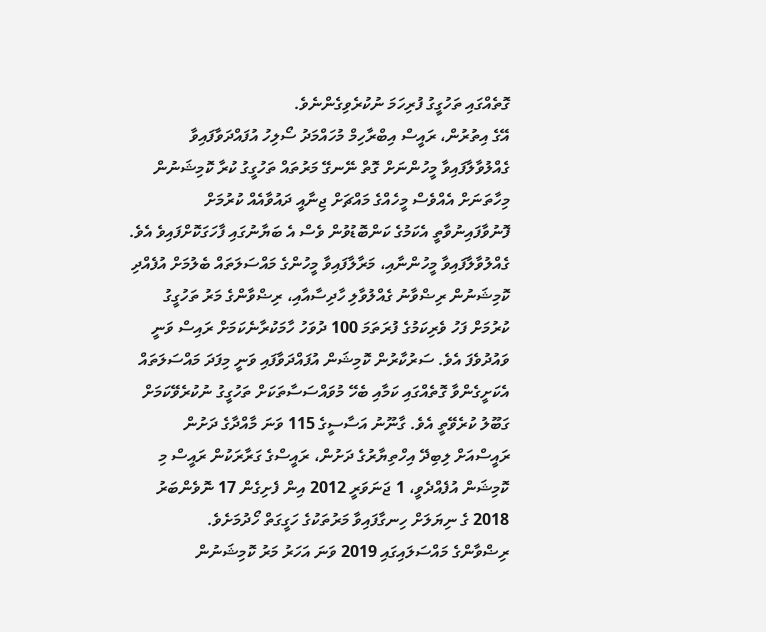ގޮތެއްގައި ތަހުގީގު ފުރިހަމަ ނުކުރެވިގެންނެވެ.
އޭގެ އިތުރުން، ރައީސް އިބްރާހިމް މުހައްމަދު ސޯލިހު އުފައްދަވާފައިވާ ގެއްލުވާލާފައިވާ މީހުންނަށް ގޮތް ނޭނގޭ މަރުތައް ތަހުގީގު ކުރާ ކޮމިޝަނުން މިހާތަނަށް އެއްވެސް މީހެއްގެ މައްޗަށް ޖިނާއީ ދައުވާއެއް ކުރުމަށް ފޮނުވާފައިނުވާތީ އެކަމުގެ ކަންބޮޑުވުން ވެސް އެ ބަޔާނުގައި ފާހަގަކޮށްފައިވެ އެވެ.
ގެއްލުވާލާފައިވާ މީހުންނާއި، މަރާލާފައިވާ މީހުންގެ މައްސަލަތައް ބެލުމަށް އުފެއްދި ކޮމިޝަނުން ރިޟްވާނު ގެއްލުވާލި ހާދިސާއާއި، ރިޟްވާންގެ މަރު ތަހުގީގު ކުރުމަށް ފަހު ވެރިކަމުގެ ފުރަތަމަ 100 ދުވަހު ހާމަކުރާނެކަމަށް ރައިސް ވަނީ ވައުދުވެފަ އެވެ. ސަރުކާރުން ކޮމިޝަން އުފައްދަވާފައި ވަނީ މިފަދަ މައްސަލަތައް އެކަށީގެންވާ ގޮތެއްގައި ކަމާއި ބެހޭ މުވައްސަސާތަކަށް ތަހުގީގު ނުކުރެވޭކަމަށް ގަބޫލު ކުރެވޭތީ އެވެ. ގާނޫނު އަސާސީގެ 115 ވަނަ މާއްދާގެ ދަށުން ރައީސްއަށް ލިބިދޭ އިހްތިޔާރުގެ ދަށުން، ރައީސްގެ ގަރާރަކުން ރައީސް މި ކޮމިޝަން އުފެއްދެވީ، 1 ޖަނަވަރީ 2012 އިން ފެށިގެން 17 ނޮވެންބަރު 2018 ގެ ނިޔަލަށް ހިނގާފައިވާ މަރުތަކުގެ ހަގީގަތް ހޯދުމަށެވެ.
ރިޟްވާންގެ މައްސަލައިގައި 2019 ވަނަ އަހަރު މަރު ކޮމިޝަނުން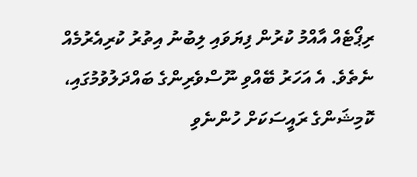ރިޕޯޓެއް އާއްމު ކުރުން ފިޔަވައި ލިބުނު އިތުރު ކުރިއެރުމެއް ނެތެވެ. އެ އަހަރު ބޭއްވި ނޫސްވެރިންގެ ބައްދަލުވުމުގައި، ކޮމިޝަންގެ ރައީސަކަށް ހުންނެވި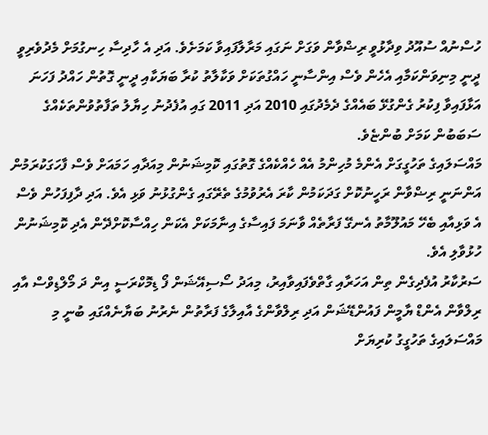ހުސްނުއް ސުއޫދު ވިދާޅުވީ ރިޟްވާން ވަގަށް ނަގައި މަރާލާފައިވާ ކަމަށެވެ. އަދި އެ ހާދިސާ ހިނގުމަށް މެދުވެރިވީ ދީނީ މިނިވަންކަމާއި އެހެން ވެސް އިންސާނީ ހައްގުތަކަށް ވަކާލާތު ކުރާ ބަޔަކާއި ދީނީ ގޮތުން ހައްދު ފަހަނަ އަޅާފައިވާ ފިކުރު ގެންގުޅޭ ބައެއްގެ ދެމެދުގައި 2010 އަދި 2011 ގައި އުފެދުނު ހިޔާލު ތަފާތުވުންތަކެއްގެ ސަބަބުން ކަމަށް ބުންޏެވެ.
މައްސަލައިގެ ތަހުގީގަށް އެންމެ މުހިންމު އެއް ހެއްކެއްގެ ގޮތުގައި ކޮމިޝަނުން މިއަދާއި ހަމައަށް ވެސް ފާހަގަކުރަމުން އަންނަނީ ރިޟްވާން ރަހީނުކޮށް ގަދަކަމުން ކާރަ އެރުވުމުގެ ތެރޭގައި ގެންގުޅުނު ވަޅި އެވެ. އަދި ދާފިފަހުން ވެސް އެ ވަޅިއާއި ބެހޭ މައުލޫމާތު އެނގޭ ފަރާތެއް ވާނަމަ ފައިސާގެ އިނާމަކަށް އެކަން ހިއްސާކޮށްދޭން އެދި ކޮމިޝަނުން ހުޅުވާލި އެވެ.
ސަރުކާރު އުފެދިގެން ތިން އަހަރާއި ގާތްވެފައިވާއިރު، މިއަދު ސޯސިއޭޝަން ފޯ ޑިމޮކްރަސީ އިން ދަ މޯލްޑިވްސް އާއި ރިލްވާން އެންޑް ޔާމީން ފައުންޑޭޝަން އަދި ރިލްވާންގެ އާއިލާގެ ފަރާތުން ނެރުނު ބަޔާނެއްގައި ބުނީ މި މައްސަލައިގެ ތަހުގީގު ކުރިޔަށް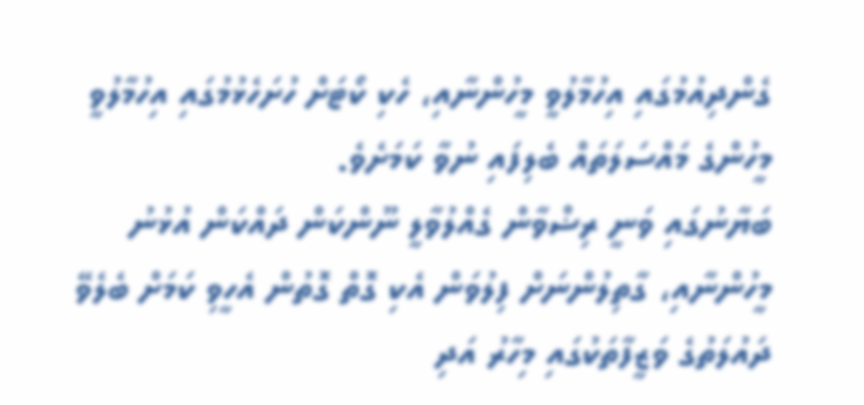ގެންދިއުމުގައި އިހުމާލުވީ މީހުންނާއި، ހެކި ކޯޓަށް ހުށަހެޅުމުގައި އިހުމާލުވީ މީހުންގެ މައްސަލަތައް ބެލިފައި ނުވާ ކަމަށެވެ.
ބަޔާނުގައި ވަނީ ރިޟްވާން ގެއްލުވާލީ ނޫންކަން ދައްކަން އުޅުނު މީހުންނާއި، ގާތިލުންނަށް ފިލުވަން އެކި ގޮތް ގޮތުން އެހީވި ކަމަށް ބެލެވޭ ދައުލަތުގެ ވަޒީފާތަކުގައި މިހާރު އަދި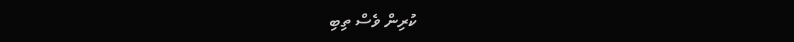ކުރިން ވެސް ތިބި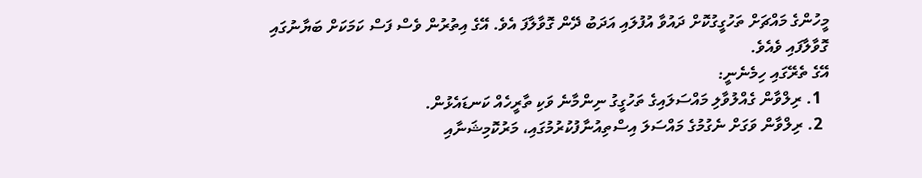މީހުންގެ މައްޗަށް ތަހުގީގުކޮށް ދައުވާ އުފުލައި އަދަބު ދޭން ގޮވާލާފަ އެވެ. އޭގެ އިތުރުން ވެސް ފަސް ކަމަކަށް ބަޔާނުގައި ގޮވާލާފައި ވެއެވެ.
އޭގެ ތެރޭގައި ހިމެނެނީ:
  1. ރިލްވާން ގެއްލުވާލި މައްސަލައިގެ ތަހުގީގު ނިންމާނެ ވަކި ތާރީހެއް ކަނޑައެޅުން.
  2. ރިލްވާން ވަގަށް ނެގުމުގެ މައްސަލަ އިސްތިއުނާފުކުރުމުގައި، މަރުކޮމިޝަނާއި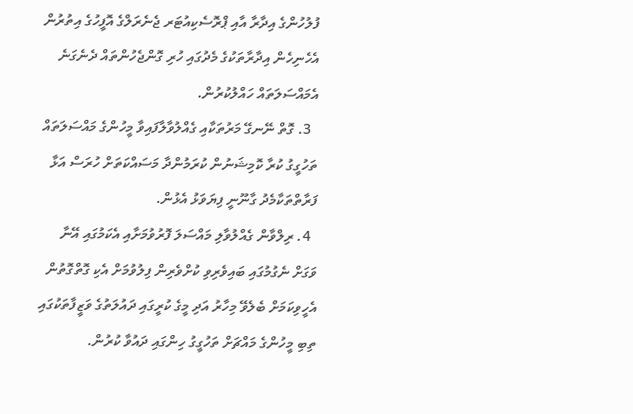ފުލުހުންގެ އިދާރާ އާއި ޕްރޮސެކިއުޓަރ ޖެނެރަލްގެ އޮފީހުގެ އިތުރުން އެހެނިހެން އިދާރާތަކުގެ މެދުގައި ހުރި ގޮންޖެހުންތައް ދެނެގަނެ އެމައްސަލަތައް ހައްލުކުރުން.
  3. ގޮތް ނޭނގޭ މަރުތަކާއި ގެއްލުވާލާފައިވާ މީހުންގެ މައްސަލަތައް ތަހުގީގު ކުރާ ކޮމިޝަނުން ކުރަމުންދާ މަސައްކަތަށް ހުރަސް އަޅާ ފަރާތްތަކާމެދު ގާނޫނީ ފިޔަވަޅު އެޅުން.
  4. ރިލްވާން ގެއްލުވާލި މައްސަލަ ފޮރުވުމަށާއި އެކަމުގައި އޭނާ ވަގަށް ނެގުމުގައި ބައިވެރިވި ކުށްވެރިން ފިލުވުމަށް އެކި ގޮތްގޮތުން އެހީވިކަމަށް ބެލެވޭ މިހާރު އަދި މީގެ ކުރީގައި ދައުލަތުގެ ވަޒީފާތަކުގައި ތިބި މީހުންގެ މައްޗަށް ތަހުގީގު ހިންގައި ދައުވާ ކުރުން.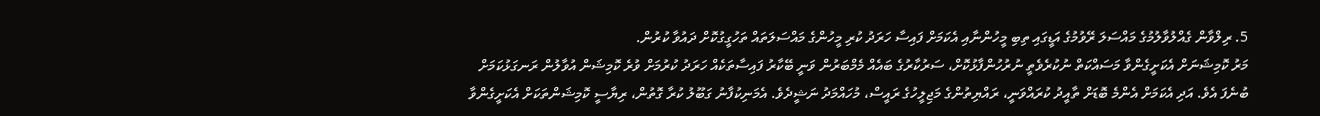5. ރިލްވާން ގެއްލުވާލުމުގެ މައްސަލަ ރޭވުމުގެ އަޑީގައި ތިބި މީހުންނާއި އެކަމަށް ފައިސާ ހަރަދު ކުރި މީހުންގެ މައްސަލަތައް ތަހުގީގުކޮށް ދައުވާ ކުރުން.
މަރު ކޮމިޝަނަށް އެކަށީގެންވާ މަސައްކަތް ނުކުރެވެތީ ނުރުހުންފާޅުކޮށް، ސަރުކާރުގެ ބައެއް މެމްބަރުން ވަނީ ބޭކާރު ފައިސާތަކެއް ހަރަދު ކުރުމަށް ވުރެ ކޮމިޝަން އުވާލުން ރަނގަޅުކަމަށް ބުނެފަ އެވެ. އަދި އެކަމަށް އެންމެ ބޮޑަށް ތާއީދު ކުރައްވަނީ، ރައްޔިތުންގެ މަޖިލީހުގެ ރައީސް، މުހައްމަދު ނަޝީދެވެ. އެމަނިކުފާނު ގަބޫލު ކުރާ ގޮތުން، ރިޔާސީ ކޮމިޝަންތަކަށް އެކަށީގެންވާ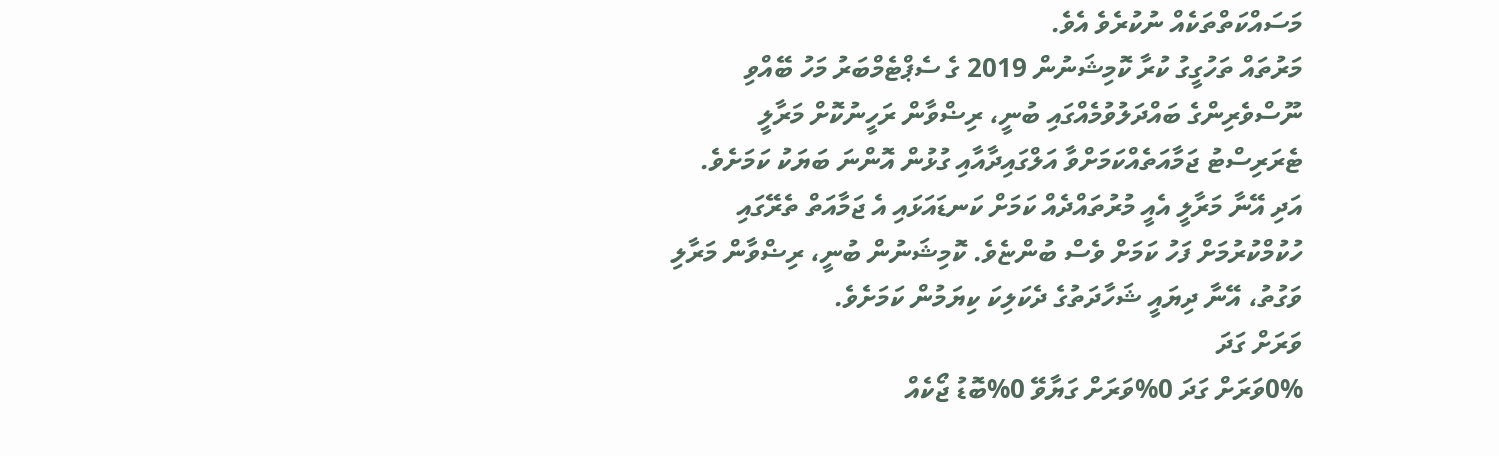މަސައްކަތްތަކެއް ނުކުރެވެ އެވެ.
މަރުތައް ތަހުގީގު ކުރާ ކޮމިޝަނުން 2019 ގެ ސެޕްޓެމްބަރު މަހު ބޭއްވި ނޫސްވެރިންގެ ބައްދަލުވުމެއްގައި ބުނީ، ރިޟްވާން ރަހީނުކޮށް މަރާލީ ޓެރަރިސްޓު ޖަމާއަތެއްކަމަށްވާ އަލްގައިދާއާއި ގުޅުން އޮންނަ ބަޔަކު ކަމަށެވެ. އަދި އޭނާ މަރާލީ އެއީ މުރުތައްދެއް ކަމަށް ކަނޑައަޅައި އެ ޖަމާއަތް ތެރޭގައި ހުކުމްކުރުމަށް ފަހު ކަމަށް ވެސް ބުންޏެވެ. ކޮމިޝަނުން ބުނީ، ރިޟްވާން މަރާލި ވަގުތު، އޭނާ ދިޔައީ ޝަހާދަތުގެ ދެކަލިކަ ކިޔަމުން ކަމަށެވެ.
ވަރަށް ގަދަ
0%ވަރަށް ގަދަ 0%ވަރަށް ގަޔާވޭ 0%ބޮޑު ޖޯކެއް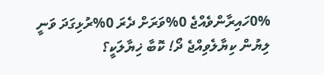0%ހައިރާންވެއްޖެ 0%ވަރަށް ދެރަ 0%ރުޅިގަދަ ވަނީ
ލިޔުން ކިޔާލެވިއްޖެ ދޯ! ކޮބާ ޚިޔާލަކީ؟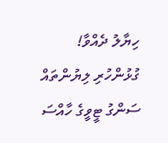ހިޔާލު ދެއްވާ!
ގުޅުންހުރި ލިޔުންތައް
ސަންގު ޓީވީގެ ހާއްސަ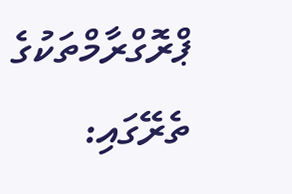ޕްރޮގްރާމްތަކުގެ ތެރޭގައި: